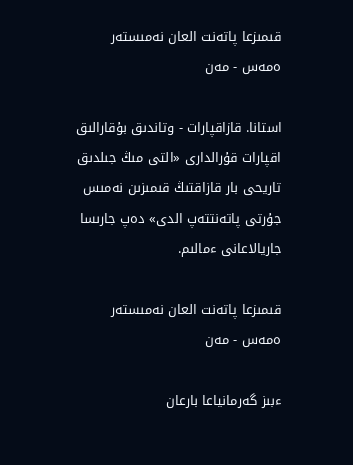قىمىزعا پاتەنت العان نەمىستەر ەمەس - مەن

استانا. قازاقپارات - وتاندىق بۇقارالىق اقپارات قۇرالدارى «التى مىڭ جىلدىق تاريحى بار قازاقتىڭ قىمىزىن نەمىس جۇرتى پاتەنتتەپ الدى» دەپ جارىسا جاريالاعانى ءمالىم.

قىمىزعا پاتەنت العان نەمىستەر ەمەس - مەن

ءبىز گەرمانياعا بارعان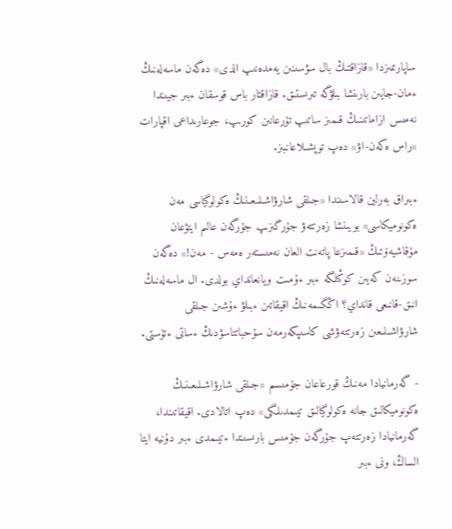ساپارىمىزدا «قازاقتىڭ بال سۋسىنىن يەمدەنىپ الدى» دەگەن ماسەلەنىڭ ءمان-جايىن بارىنشا بىلۋگە تىرىستىق. قازاقتار باس قوسقان ءبىر جيىندا نەمىس ازاماتىنىڭ قىمىز ساتىپ تۇرعانىن كورىپ، جوعارىداعى اقپارات «راس ەكەن-اۋ» دەپ توپشىلاعانبىز.

ءبىراق بەرلين قالاسىندا «جىلقى شارۋاشىلىعىنىڭ ەكولوگياسى مەن ەكونوميكاسى» بويىنشا زەرتتەۋ جۇرگىزىپ جۇرگەن عالىم ايتۋعان مۇقاشيەۆتىڭ «قىمىزعا پاتەنت العان نەمىستەر ەمەس - مەن!» دەگەن سوزىنەن كەيىن كوڭىلگە ءبىر ءۇمىت ويانعانداي بولدى. ال ماسەلەنىڭ انىق-قانىعى قانداي؟ اڭگىمەنىڭ اقيقاتىن ءبىلۋ ءۇشىن جىلقى شارۋاشىلىعىن زەرتتەۋشى كاسىپكەرمەن سۇحباتتاسۋدىڭ ءساتى ءتۇستى.

- گەرمانيادا مەنىڭ قورعاعان جۇمىسىم «جىلقى شارۋاشىلىعىنىڭ ەكونوميكالىق جانە ەكولوگيالىق تيىمدىلىگى» دەپ اتالادى. اقيقاتىندا، گەرمانيادا زەرتتەپ جۇرگەن جۇمىس بارىسىندا ءتيىمدى ءبىر دۇنيە ايتا الساڭ، ونى ءبىر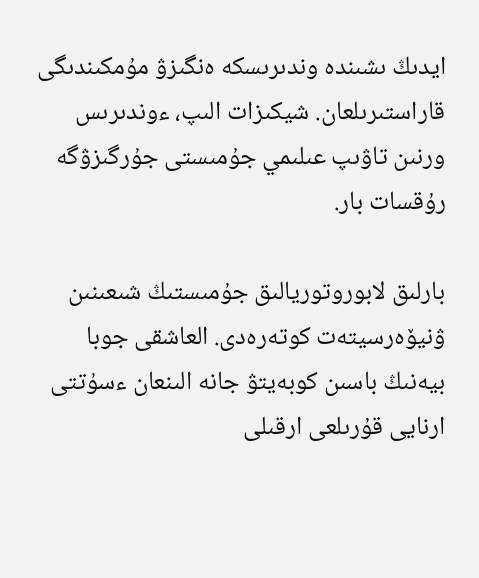ايدىڭ ىشىندە وندىرىسكە ەنگىزۋ مۇمكىندىگى قاراستىرىلعان. شيكىزات الىپ، ءوندىرىس ورنىن تاۋىپ عىلىمي جۇمىستى جۇرگىزۋگە رۇقسات بار.

بارلىق لابوروتوريالىق جۇمىستىڭ شىعىنىن ۋنيۆەرسيتەت كوتەرەدى. العاشقى جوبا بيەنىڭ باسىن كوبەيتۋ جانە الىنعان ءسۇتتى ارنايى قۇرىلعى ارقىلى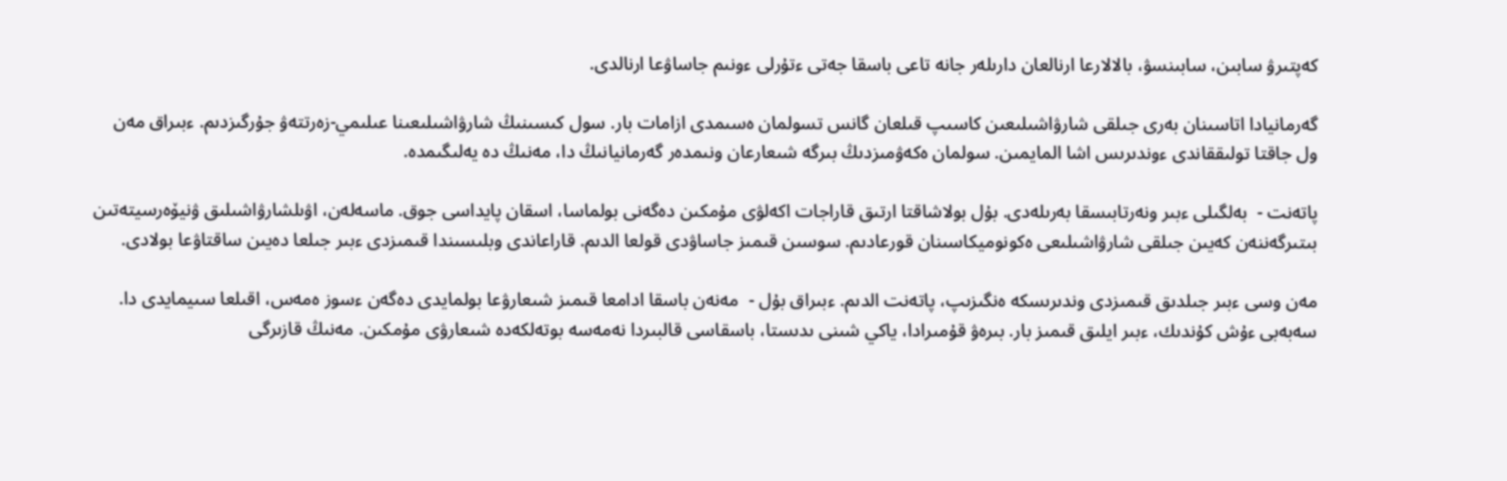كەپتىرۋ سابىن، سابىنسۋ، بالالارعا ارنالعان دارىلەر جانە تاعى باسقا جەتى ءتۇرلى ءونىم جاساۋعا ارنالدى.

گەرمانيادا اتاسىنان بەرى جىلقى شارۋاشىلىعىن كاسىپ قىلعان گانس تسولمان ەسىمدى ازامات بار. سول كىسىنىڭ شارۋاشىلىعىنا عىلىمي-زەرتتەۋ جۇرگىزدىم. ءبىراق مەن ول جاقتا تولىققاندى ءوندىرىس اشا المايمىن. سولمان ەكەۋمىزدىڭ بىرگە شىعارعان ونىمدەر گەرمانيانىڭ دا، مەنىڭ دە يەلىگىمدە.

پاتەنت -  بەلگىلى ءبىر ونەرتابىسقا بەرىلەدى. بۇل بولاشاقتا ارتىق قاراجات اكەلۋى مۇمكىن دەگەنى بولماسا، اسقان پايداسى جوق. ماسەلەن، اۋىلشارۋاشىلىق ۋنيۆەرسيتەتىن بىتىرگەننەن كەيىن جىلقى شارۋاشىلىعى ەكونوميكاسىنان قورعادىم. سوسىن قىمىز جاساۋدى قولعا الدىم. قاراعاندى وبلىسىندا قىمىزدى ءبىر جىلعا دەيىن ساقتاۋعا بولادى.

مەن وسى ءبىر جىلدىق قىمىزدى وندىرىسكە ەنگىزىپ، پاتەنت الدىم. ءبىراق بۇل -  مەنەن باسقا ادامعا قىمىز شىعارۋعا بولمايدى دەگەن ءسوز ەمەس، اقىلعا سىيمايدى دا. سەبەبى ءۇش كۇندىك، ءبىر ايلىق قىمىز بار. بىرەۋ قۇمىرادا، ياكي شىنى ىدىستا، باسقاسى قالبىردا نەمەسە بوتەلكەدە شىعارۋى مۇمكىن. مەنىڭ قازىرگى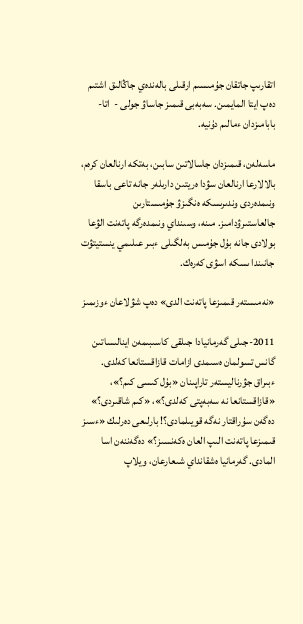اتقارىپ جاتقان جۇمىسىم ارقىلى بالەندەي جاڭالىق اشتىم دەپ ايتا المايمىن. سەبەبى قىمىز جاساۋ جولى -  اتا-بابامىزدان ءمالىم دۇنيە.

ماسەلەن، قىمىزدان جاسالاتىن سابىن، بەتكە ارنالعان كرەم، بالالارعا ارنالعان سۋدا ەريتىن دارىلەر جانە تاعى باسقا ونىمدەردى وندىرىسكە ەنگىزۋ جۇمىستارىن جالعاستىرۋدامىز. مىنە، وسىنداي ونىمدەرگە پاتەنت الۋعا بولادى جانە بۇل جۇمىس بەلگىلى ءبىر عىلىمي ينستيتۋت جانىندا ىسكە اسۋى كەرەك.

«نەمىستەر قىمىزعا پاتەنت الدى» دەپ شۋلاعان ءوزىمىز

2011-جىلى گەرمانيادا جىلقى كاسىبىمەن اينالىساتىن گانس تسولمان ەسىمدى ازامات قازاقستانعا كەلدى. ءبىراق جۋرناليستەر تاراپىنان «بۇل كىسى كىم؟»، «قازاقستانعا نە سەبەپتى كەلدى؟»، «كىم شاقىردى؟» دەگەن سۇراقتار نەگە قويىلمادى؟! بارلىعى دەرلىك «ءسىز قىمىزعا پاتەنت الىپ العان ەكەنسىز؟» دەگەننەن اسا المادى. گەرمانيا ەشقانداي شىعارعان، ويلاپ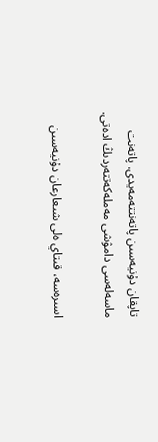تاپقان دۇنيەسىن پاتەنتتەمەيدى. پاتەنت ماسەلەسى دامۋشى مەملەكەتتەردىڭ ادەتى.

اسىرەسە، قىتاي ەلى شىعارعان دۇنيەسىن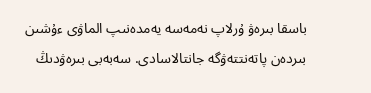باسقا بىرەۋ ۇرلاپ نەمەسە يەمدەنىپ الماۋى ءۇشىن بىردەن پاتەنتتەۋگە جانتالاسادى. سەبەبى بىرەۋدىڭ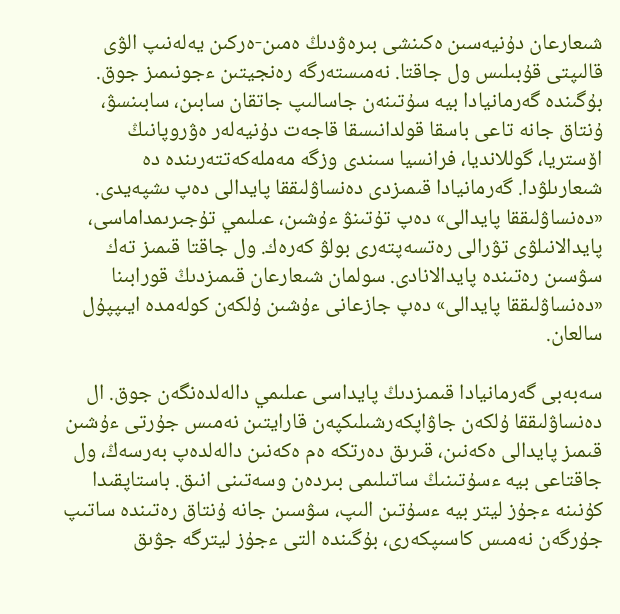شىعارعان دۇنيەسىن ەكىنشى بىرەۋدىڭ ەمىن-ەركىن يەلەنىپ الۋى قالىپتى قۇبىلىس ول جاقتا. نەمىستەرگە رەنجيتىن ءجونىمىز جوق. بۇگىندە گەرمانيادا بيە سۇتىنەن جاسالىپ جاتقان سابىن، سابىنسۋ، ۇنتاق جانە تاعى باسقا قولدانىسقا قاجەت دۇنيەلەر ەۋروپانىڭ اۆستريا، گوللانديا، فرانسيا سىندى وزگە مەملەكەتتەرىندە دە شىعارىلۋدا. گەرمانيادا قىمىزدى دەنساۋلىققا پايدالى دەپ ىشپەيدى. «دەنساۋلىققا پايدالى» دەپ تۇتىنۋ ءۇشىن، عىلىمي تۇجىرىمداماسى، پايدالانىلۋى تۋرالى رەتسەپتەرى بولۋ كەرەك. ول جاقتا قىمىز تەك سۋسىن رەتىندە پايدالانادى. سولمان شىعارعان قىمىزدىڭ قورابىنا «دەنساۋلىققا پايدالى» دەپ جازعانى ءۇشىن ۇلكەن كولەمدە ايىپپۇل سالعان.

سەبەبى گەرمانيادا قىمىزدىڭ پايداسى عىلىمي دالەلدەنگەن جوق. ال دەنساۋلىققا ۇلكەن جاۋاپكەرشىلىكپەن قارايتىن نەمىس جۇرتى ءۇشىن قىمىز پايدالى ەكەنىن، قىرىق دەرتكە ەم ەكەنىن دالەلدەپ بەرسەڭ، ول جاقتاعى بيە ءسۇتىنىڭ ساتىلىمى بىردەن وسەتىنى انىق. باستاپقىدا كۇنىنە ءجۇز ليتر بيە ءسۇتىن الىپ، سۋسىن جانە ۇنتاق رەتىندە ساتىپ جۇرگەن نەمىس كاسىپكەرى، بۇگىندە التى ءجۇز ليترگە جۋىق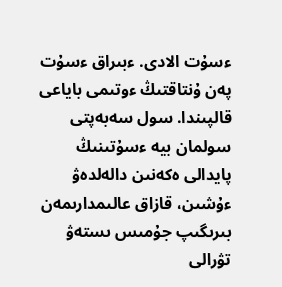ءسۇت الادى. ءبىراق ءسۇت پەن ۇنتاقتىڭ ءوتىمى باياعى قالپىندا. سول سەبەپتى سولمان بيە ءسۇتىنىڭ پايدالى ەكەنىن دالەلدەۋ ءۇشىن، قازاق عالىمدارىمەن بىرىگىپ جۇمىس ىستەۋ تۋرالى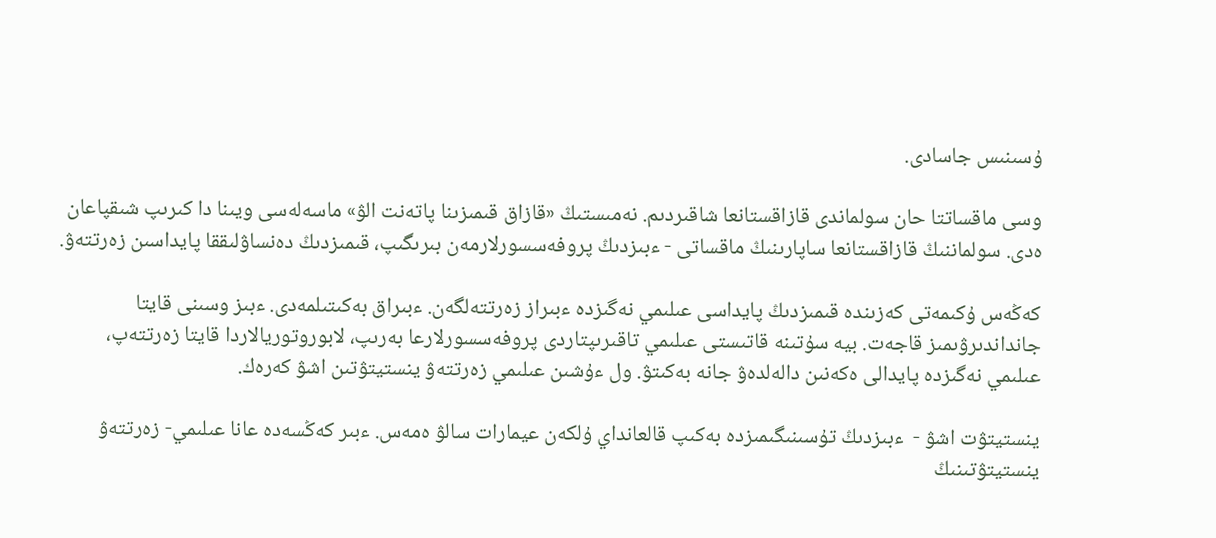ۇسىنىس جاسادى.

وسى ماقساتتا حان سولماندى قازاقستانعا شاقىردىم. نەمىستىڭ «قازاق قىمىزىنا پاتەنت الۋ» ماسەلەسى ويىنا دا كىرىپ شىقپاعان ەدى. سولماننىڭ قازاقستانعا ساپارىنىڭ ماقساتى - ءبىزدىڭ پروفەسسورلارمەن بىرىگىپ، قىمىزدىڭ دەنساۋلىققا پايداسىن زەرتتەۋ.

كەڭەس ۇكىمەتى كەزىندە قىمىزدىڭ پايداسى عىلىمي نەگىزدە ءبىراز زەرتتەلگەن. ءبىراق بەكىتىلمەدى. ءبىز وسىنى قايتا جانداندىرۋىمىز قاجەت. بيە سۇتىنە قاتىستى عىلىمي تاقىرىپتاردى پروفەسسورلارعا بەرىپ، لابوروتوريالاردا قايتا زەرتتەپ، عىلىمي نەگىزدە پايدالى ەكەنىن دالەلدەۋ جانە بەكىتۋ. ول ءۇشىن عىلىمي زەرتتەۋ ينستيتۋتىن اشۋ كەرەك.

ينستيتۋت اشۋ -  ءبىزدىڭ تۇسىنىگىمىزدە بەكىپ قالعانداي ۇلكەن عيمارات سالۋ ەمەس. ءبىر كەڭسەدە عانا عىلىمي- زەرتتەۋ ينستيتۋتىنىڭ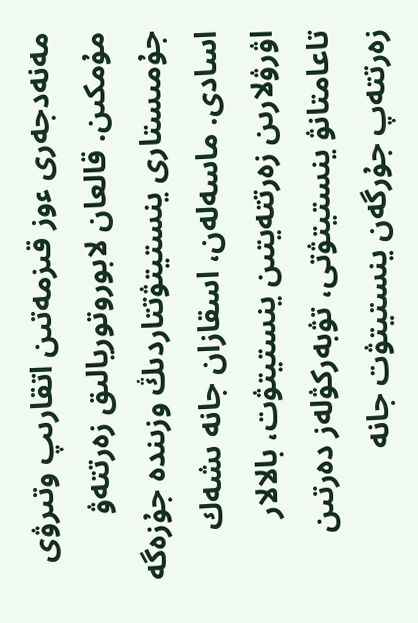مەنەدجەرى ءوز قىزمەتىن اتقارىپ وتىرۋى مۇمكىن. قالعان لابوروتوريالىق زەرتتەۋ جۇمىستارى ينستيتۋتتاردىڭ وزىندە جۇزەگە اسادى. ماسەلەن، اسقازان جانە ىشەك اۋرۋلارىن زەرتتەيتىن ينستيتۋت، بالالار تاعامتانۋ ينستيتۋتى، تۋبەركۋلەز دەرتىن زەرتتەپ جۇرگەن ينستيتۋت جانە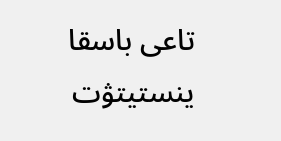تاعى باسقا ينستيتۋت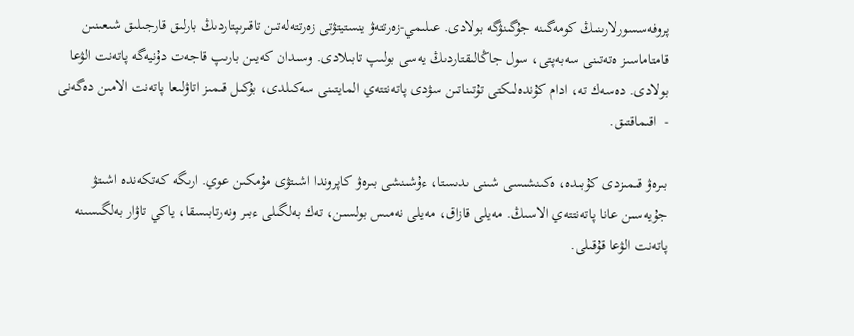پروفەسسورلارىنىڭ كومەگىنە جۇگىنۋگە بولادى. عىلىمي-زەرتتەۋ ينستيتۋتى زەرتتەلەتىن تاقىرىپتاردىڭ بارلىق قارجىلىق شىعىنىن قامتاماسىز ەتەتىنى سەبەپتى، سول جاڭالىقتاردىڭ يەسى بولىپ تابىلادى. وسىدان كەيىن بارىپ قاجەت دۇنيەگە پاتەنت الۋعا بولادى. دەسەك تە، ادام كۇندەلىكتى تۇتىناتىن سۋدى پاتەنتتەي المايتىنى سەكىلدى، بۇكىل قىمىز اتاۋلىعا پاتەنت الامىن دەگەنى -  اقىماقتىق.

بىرەۋ قىمىزدى كۇبىدە، ەكىنشىسى شىنى ىدىستا، ءۇشىنشى بىرەۋ كاپروندا اشىتۋى مۇمكىن عوي. ارىگە كەتكەندە اشىتۋ جۇيەسىن عانا پاتەنتتەي الاسىڭ. مەيلى قازاق، مەيلى نەمىس بولسىن، تەك بەلگىلى ءبىر ونەرتابىسقا، ياكي تاۋار بەلگىسىنە پاتەنت الۋعا قۇقىلى.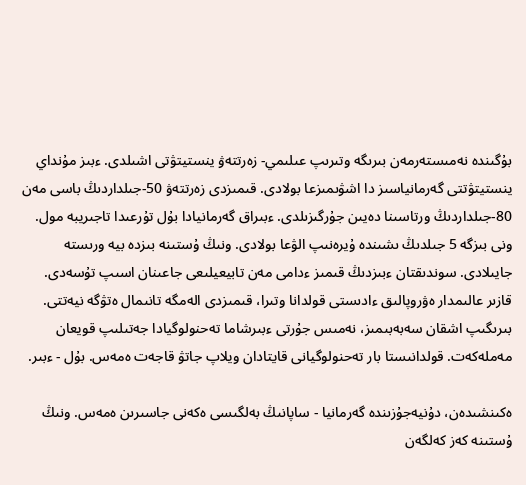بۇگىندە نەمىستەرمەن بىرىگە وتىرىپ عىلىمي- زەرتتەۋ ينستيتۋتى اشىلدى. ءبىز مۇنداي ينستيتۋتتى گەرمانياسىز دا اشۋىمىزعا بولادى. قىمىزدى زەرتتەۋ 50-جىلداردىڭ باسى مەن 80-جىلداردىڭ ورتاسىنا دەيىن جۇرگىزىلدى. ءبىراق گەرمانيادا بۇل تۇرعىدا تاجىريبە مول. ونى بىزگە 5 جىلدىڭ ىشىندە ۇيرەنىپ الۋعا بولادى. ونىڭ ۇستىنە بىزدە بيە ورىستە جايىلادى. سوندىقتان ءبىزدىڭ قىمىز ءدامى مەن تابيعيلىعى جاعىنان اسىپ تۇسەدى. قازىر عالىمدار ەۋروپالىق ءادىستى قولدانا وتىرا، قىمىزدى الەمگە تانىمال ەتۋگە نيەتتى. بىرىگىپ اشقان سەبەبىمىز، نەمىس جۇرتى ءبىرشاما تەحنولوگيادا جەتىلىپ قويعان مەملەكەت. قولدانىستا بار تەحنولوگيانى قايتادان ويلاپ جاتۋ قاجەت ەمەس. بۇل - ءبىر.

ەكىنشىدەن، دۇنيەجۇزىندە گەرمانيا - ساپانىڭ بەلگىسى ەكەنى جاسىرىن ەمەس. ونىڭ ۇستىنە كەز كەلگەن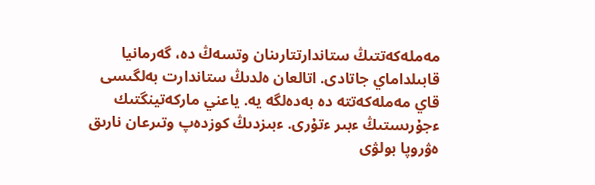مەملەكەتتىڭ ستاندارتتارىنان وتسەڭ دە، گەرمانيا قابىلداماي جاتادى. اتالعان ەلدىڭ ستاندارت بەلگىسى قاي مەملەكەتتە دە بەدەلگە يە. ياعني ماركەتينگتىك ءجۇرىستىڭ ءبىر ءتۇرى. ءبىزدىڭ كوزدەپ وتىرعان نارىق ەۋروپا بولۋى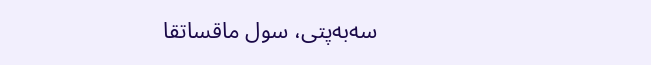سەبەپتى، سول ماقساتقا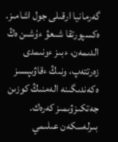گەرمانيا ارقىلى جول اشامىز. ەكسپورتقا شىعۋ ءۇشىن ەڭ الدىمەن، ءبىز ءونىمدى زەرتتەپ، ونىڭ ءقاۋىپسىز ەكەندىگىنە الەمنىڭ كوزىن جەتكىزۋىمىز كەرەك. بىرلەسكەن عىلىمي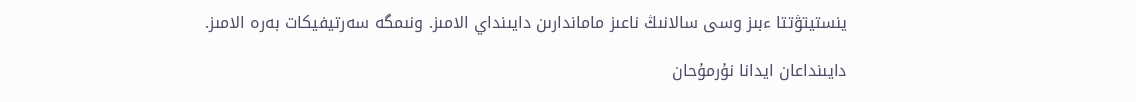ينستيتۋتتا ءبىز وسى سالانىڭ ناعىز ماماندارىن دايىنداي الامىز. ونىمگە سەرتيفيكات بەرە الامىز.

دايىنداعان ايدانا نۇرمۇحان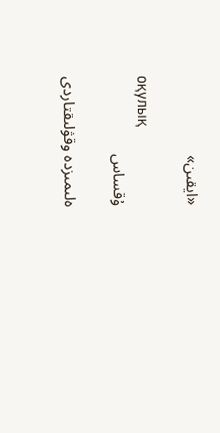«ايقىن»

оқулық
ۇقساس

ەلىمىزدە وقۋلىقتاردى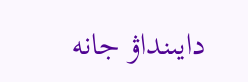دايىنداۋ جانە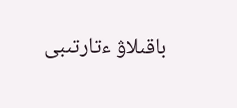باقىلاۋ ءتارتىبى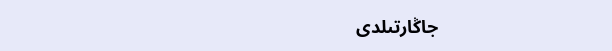جاڭارتىلدى